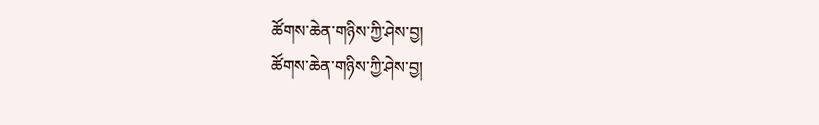ཚོགས་ཆེན་གཉིས་ཀྱི་ཤེས་བྱ།
ཚོགས་ཆེན་གཉིས་ཀྱི་ཤེས་བྱ།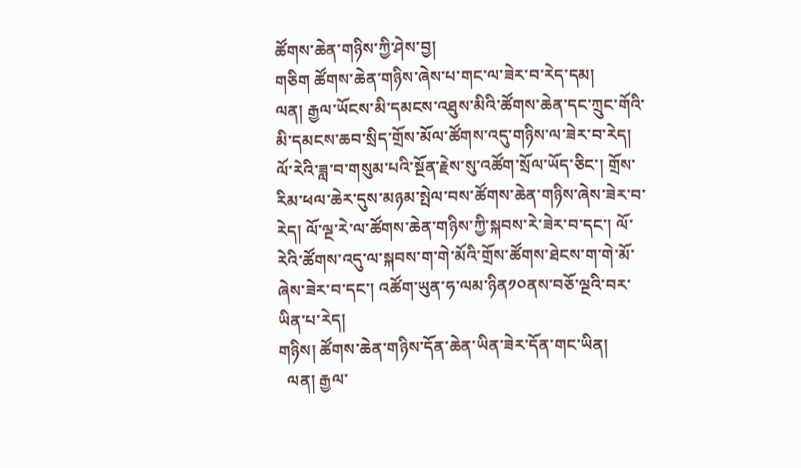ཚོགས་ཆེན་གཉིས་ཀྱི་ཤེས་བྱ།
གཅིག ཚོགས་ཆེན་གཉིས་ཞེས་པ་གང་ལ་ཟེར་བ་རེད་དམ།
ལན། རྒྱལ་ཡོངས་མི་དམངས་འཐུས་མིའི་ཚོགས་ཆེན་དང་ཀྲུང་གོའི་མི་དམངས་ཆབ་སྲིད་གྲོས་མོལ་ཚོགས་འདུ་གཉིས་ལ་ཟེར་བ་རེད། ལོ་རེའི་ཟླ་བ་གསུམ་པའི་སྔོན་རྗེས་སུ་འཚོག་སྲོལ་ཡོད་ཅིང་། གྲོས་རིམ་ཕལ་ཆེར་དུས་མཉམ་སྤེལ་བས་ཚོགས་ཆེན་གཉིས་ཞེས་ཟེར་བ་རེད། ལོ་ལྔ་རེ་ལ་ཚོགས་ཆེན་གཉིས་ཀྱི་སྐབས་རེ་ཟེར་བ་དང་། ལོ་རེའི་ཚོགས་འདུ་ལ་སྐབས་ག་གེ་མོའི་གྲོས་ཚོགས་ཐེངས་ག་གེ་མོ་ཞེས་ཟེར་བ་དང་། འཚོག་ཡུན་ཧ་ལམ་ཉིན༡༠ནས་བཅོ་ལྔའི་བར་ཡིན་པ་རེད།
གཉིས། ཚོགས་ཆེན་གཉིས་དོན་ཆེན་ཡིན་ཟེར་དོན་གང་ཡིན།
  ལན། རྒྱལ་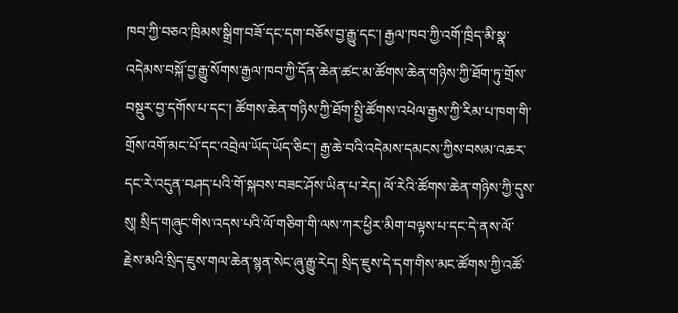ཁབ་ཀྱི་བཅའ་ཁྲིམས་སྒྲིག་བཟོ་དང་དག་བཅོས་བྱ་རྒྱུ་དང་། རྒྱལ་ཁབ་ཀྱི་འགོ་ཁྲིད་མི་སྣ་འདེམས་བསྐོ་བྱ་རྒྱུ་སོགས་རྒྱལ་ཁབ་ཀྱི་དོན་ཆེན་ཚང་མ་ཚོགས་ཆེན་གཉིས་ཀྱི་ཐོག་ཏུ་གྲོས་བསྡུར་བྱ་དགོས་པ་དང་། ཚོགས་ཆེན་གཉིས་ཀྱི་ཐོག་སྤྱི་ཚོགས་འཕེལ་རྒྱས་ཀྱི་རིམ་པ་ཁག་གི་གྲོས་འགོ་མང་པོ་དང་འབྲེལ་ཡོད་ཡོད་ཅིང་། རྒྱ་ཆེ་བའི་འདེམས་དམངས་ཀྱིས་བསམ་འཆར་དང་རེ་འདུན་བཤད་པའི་གོ་སྐབས་བཟང་ཤོས་ཡིན་པ་རེད། ལོ་རེའི་ཚོགས་ཆེན་གཉིས་ཀྱི་དུས་སུ། སྲིད་གཞུང་གིས་འདས་པའི་ལོ་གཅིག་གི་ལས་ཀར་ཕྱིར་མིག་བལྟས་པ་དང་དེ་ནས་ལོ་རྗེས་མའི་སྲིད་ཇུས་གལ་ཆེན་སྙན་སེང་ཞུ་རྒྱུ་རེད། སྲིད་ཇུས་དེ་དག་གིས་མང་ཚོགས་ཀྱི་འཚོ་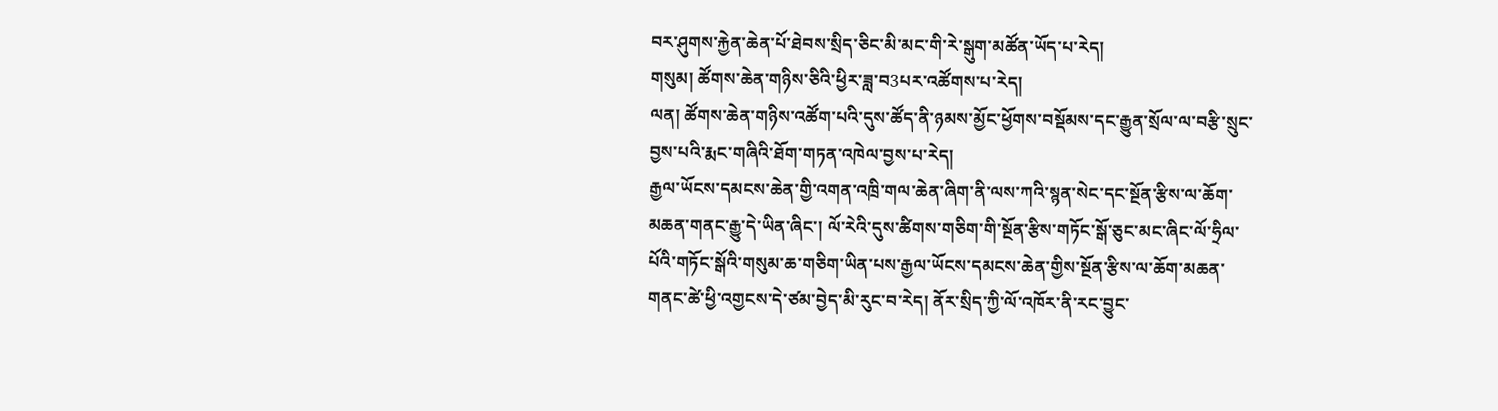བར་ཤུགས་རྐྱེན་ཆེན་པོ་ཐེབས་སྲིད་ཅིང་མི་མང་གི་རེ་སྒུག་མཚོན་ཡོད་པ་རེད།
གསུམ། ཚོགས་ཆེན་གཉིས་ཅིའི་ཕྱིར་ཟླ་བ3པར་འཚོགས་པ་རེད།
ལན། ཚོགས་ཆེན་གཉིས་འཚོག་པའི་དུས་ཚོད་ནི་ཉམས་མྱོང་ཕྱོགས་བསྡོམས་དང་རྒྱུན་སྲོལ་ལ་བརྩི་སྲུང་བྱས་པའི་རྨང་གཞིའི་ཐོག་གཏན་འཁེལ་བྱས་པ་རེད།
རྒྱལ་ཡོངས་དམངས་ཆེན་གྱི་འགན་འཁྲི་གལ་ཆེན་ཞིག་ནི་ལས་ཀའི་སྙན་སེང་དང་སྔོན་རྩིས་ལ་ཆོག་མཆན་གནང་རྒྱུ་དེ་ཡིན་ཞིང་། ལོ་རེའི་དུས་ཚིགས་གཅིག་གི་སྔོན་རྩིས་གཏོང་སྒོ་ཅུང་མང་ཞིང་ལོ་ཧྲིལ་པོའི་གཏོང་སྒོའི་གསུམ་ཆ་གཅིག་ཡིན་པས་རྒྱལ་ཡོངས་དམངས་ཆེན་གྱིས་སྔོན་རྩིས་ལ་ཆོག་མཆན་གནང་ཚེ་ཕྱི་འགྱངས་དེ་ཙམ་བྱེད་མི་རུང་བ་རེད། ནོར་སྲིད་ཀྱི་ལོ་འཁོར་ནི་རང་བྱུང་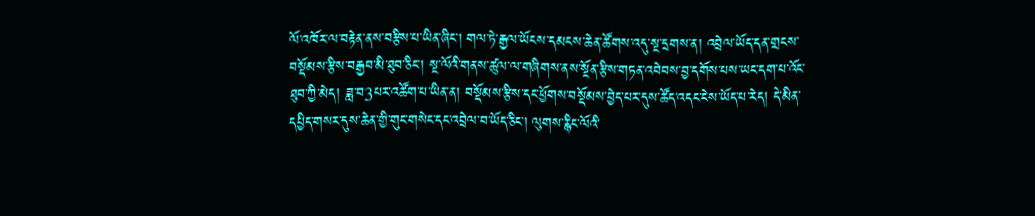ལོ་འཁོར་ལ་བརྟེན་ནས་བརྩིས་པ་ཡིན་ཞིང་། གལ་ཏེ་རྒྱལ་ཡོངས་དམངས་ཆེན་ཚོགས་འདུ་སྔ་དྲགས་ན། འབྲེལ་ཡོད་དན་གྲངས་བསྡོམས་རྩིས་བརྒྱབ་མི་ཐུབ་ཅིང་། སྔ་ལོའི་གནས་ཚུལ་ལ་གཞིགས་ནས་སྔོན་རྩིས་གཏན་འབེབས་བྱ་དགོས་པས་ཡང་དག་པ་འོང་ཐུབ་ཀྱི་མེད། ཟླ་བ3པར་འཚོག་པ་ཡིན་ན། བསྡོམས་རྩིས་དང་ཕྱོགས་བསྡོམས་བྱེད་པར་དུས་ཚོད་འདང་ངེས་ཡོད་པ་རེད། དེ་མིན་དཔྱིད་གསར་དུས་ཆེན་གྱི་གུང་གསེང་དང་འབྲེལ་བ་ཡོད་ཅིང་། ལུགས་རྙིང་ལོའི་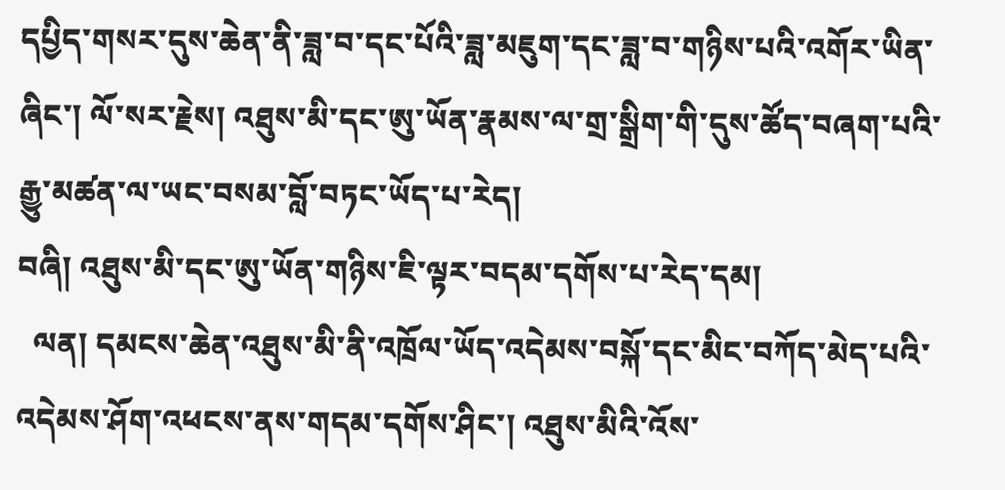དཔྱིད་གསར་དུས་ཆེན་ནི་ཟླ་བ་དང་པོའི་ཟླ་མཇུག་དང་ཟླ་བ་གཉིས་པའི་འགོར་ཡིན་ཞིང་། ལོ་སར་རྗེས། འཐུས་མི་དང་ཨུ་ཡོན་རྣམས་ལ་གྲ་སྒྲིག་གི་དུས་ཚོད་བཞག་པའི་རྒྱུ་མཚན་ལ་ཡང་བསམ་བློ་བཏང་ཡོད་པ་རེད།
བཞི། འཐུས་མི་དང་ཨུ་ཡོན་གཉིས་ཇི་ལྟར་བདམ་དགོས་པ་རེད་དམ།
  ལན། དམངས་ཆེན་འཐུས་མི་ནི་འཁྲོལ་ཡོད་འདེམས་བསྐོ་དང་མིང་བཀོད་མེད་པའི་འདེམས་ཤོག་འཕངས་ནས་གདམ་དགོས་ཤིང་། འཐུས་མིའི་འོས་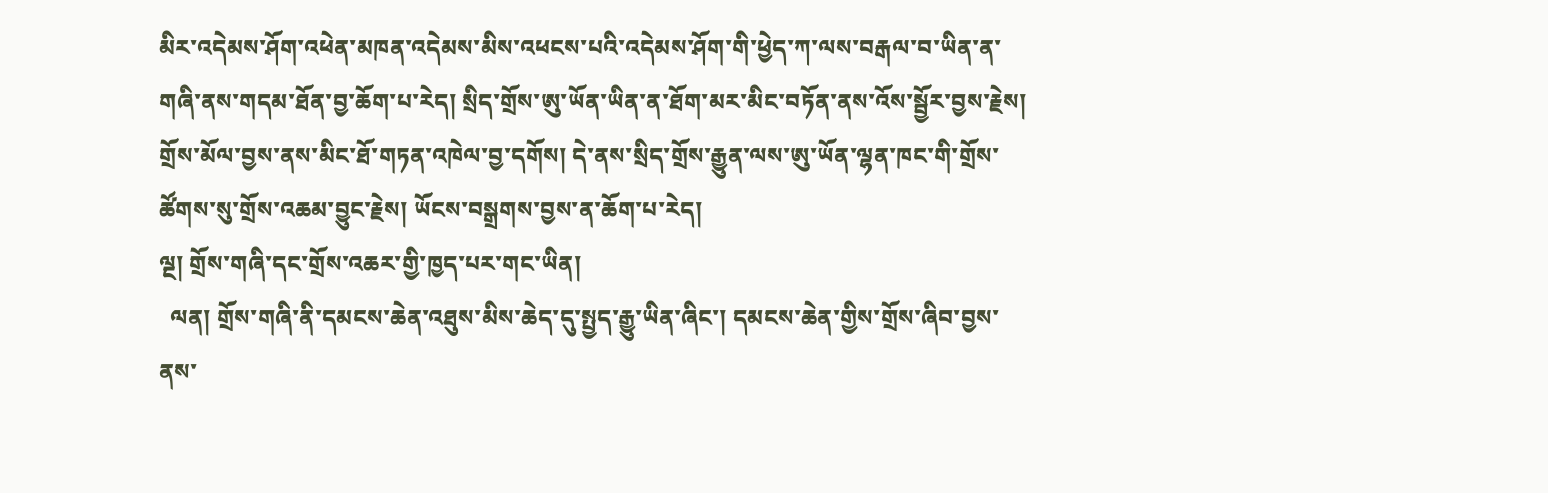མིར་འདེམས་ཤོག་འཕེན་མཁན་འདེམས་མིས་འཕངས་པའི་འདེམས་ཤོག་གི་ཕྱེད་ཀ་ལས་བརྒལ་བ་ཡིན་ན་གཞི་ནས་གདམ་ཐོན་བྱ་ཆོག་པ་རེད། སྲིད་གྲོས་ཨུ་ཡོན་ཡིན་ན་ཐོག་མར་མིང་བཏོན་ནས་འོས་སྦྱོར་བྱས་རྗེས། གྲོས་མོལ་བྱས་ནས་མིང་ཐོ་གཏན་འཁེལ་བྱ་དགོས། དེ་ནས་སྲིད་གྲོས་རྒྱུན་ལས་ཨུ་ཡོན་ལྷན་ཁང་གི་གྲོས་ཚོགས་སུ་གྲོས་འཆམ་བྱུང་རྗེས། ཡོངས་བསྒྲགས་བྱས་ན་ཆོག་པ་རེད།
ལྔ། གྲོས་གཞི་དང་གྲོས་འཆར་གྱི་ཁྱད་པར་གང་ཡིན།
  ལན། གྲོས་གཞི་ནི་དམངས་ཆེན་འཐུས་མིས་ཆེད་དུ་སྤྱད་རྒྱུ་ཡིན་ཞིང་། དམངས་ཆེན་གྱིས་གྲོས་ཞིབ་བྱས་ནས་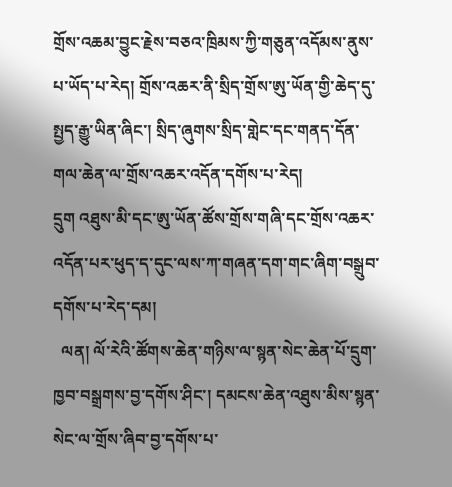གྲོས་འཆམ་བྱུང་རྗེས་བཅའ་ཁྲིམས་ཀྱི་གཅུན་འདོམས་ནུས་པ་ཡོད་པ་རེད། གྲོས་འཆར་ནི་སྲིད་གྲོས་ཨུ་ཡོན་གྱི་ཆེད་དུ་སྤྱད་རྒྱུ་ཡིན་ཞིང་། སྲིད་ཞུགས་སྲིད་གླེང་དང་གནད་དོན་གལ་ཆེན་ལ་གྲོས་འཆར་འདོན་དགོས་པ་རེད།
དྲུག འཐུས་མི་དང་ཨུ་ཡོན་ཚོས་གྲོས་གཞི་དང་གྲོས་འཆར་འདོན་པར་ཕུད་ད་དུང་ལས་ཀ་གཞན་དག་གང་ཞིག་བསྒྲུབ་དགོས་པ་རེད་དམ།
  ལན། ལོ་རེའི་ཚོགས་ཆེན་གཉིས་ལ་སྙན་སེང་ཆེན་པོ་དྲུག་ཁྱབ་བསྒྲགས་བྱ་དགོས་ཤིང་། དམངས་ཆེན་འཐུས་མིས་སྙན་སེང་ལ་གྲོས་ཞིབ་བྱ་དགོས་པ་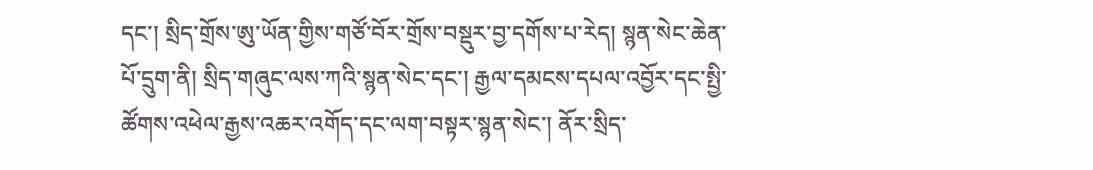དང་། སྲིད་གྲོས་ཨུ་ཡོན་གྱིས་གཙོ་བོར་གྲོས་བསྡུར་བྱ་དགོས་པ་རེད། སྙན་སེང་ཆེན་པོ་དྲུག་ནི། སྲིད་གཞུང་ལས་ཀའི་སྙན་སེང་དང་། རྒྱལ་དམངས་དཔལ་འབྱོར་དང་སྤྱི་ཚོགས་འཕེལ་རྒྱས་འཆར་འགོད་དང་ལག་བསྟར་སྙན་སེང་། ནོར་སྲིད་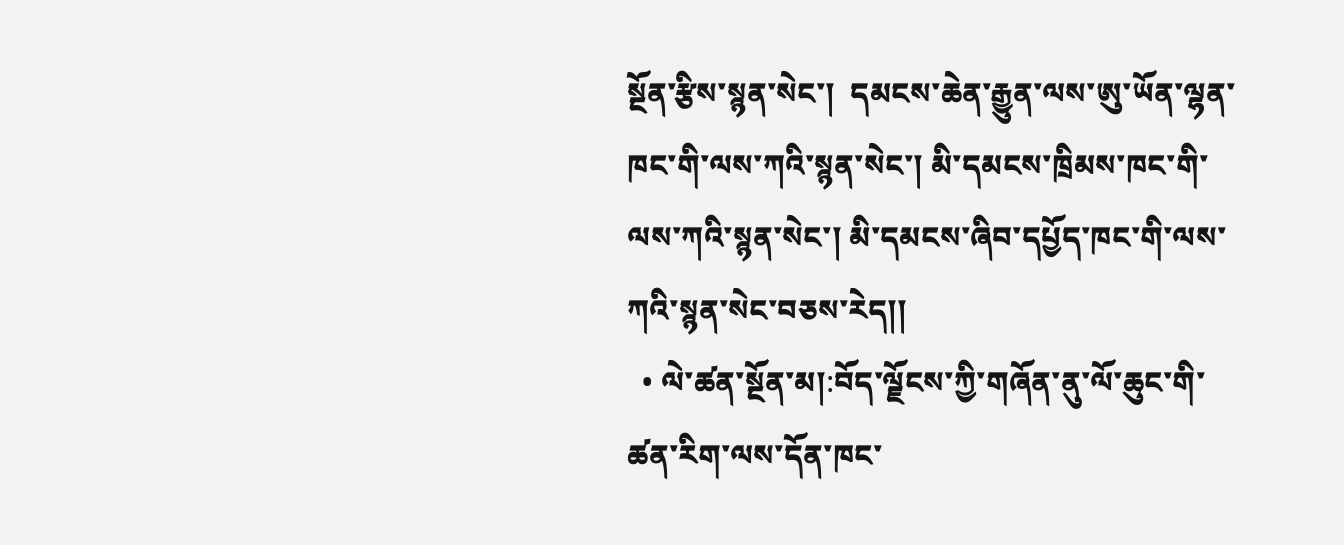སྔོན་རྩིས་སྙན་སེང་།  དམངས་ཆེན་རྒྱུན་ལས་ཨུ་ཡོན་ལྷན་ཁང་གི་ལས་ཀའི་སྙན་སེང་། མི་དམངས་ཁྲིམས་ཁང་གི་ལས་ཀའི་སྙན་སེང་། མི་དམངས་ཞིབ་དཔྱོད་ཁང་གི་ལས་ཀའི་སྙན་སེང་བཅས་རེད།།
  • ལེ་ཚན་སྔོན་མ།:བོད་ལྗོངས་ཀྱི་གཞོན་ནུ་ལོ་ཆུང་གི་ཚན་རིག་ལས་དོན་ཁང་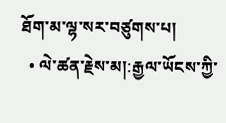ཐོག་མ་ལྷ་སར་བཙུགས་པ།
  • ལེ་ཚན་རྗེས་མ།:རྒྱལ་ཡོངས་ཀྱི་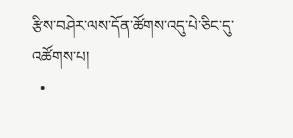རྩིས་བཤེར་ལས་དོན་ཚོགས་འདུ་པེ་ཅིང་དུ་འཚོགས་པ།
  •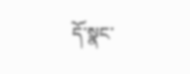དོ་སྣང་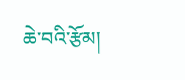ཆེ་བའི་རྩོམ།